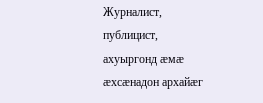Журналист, публицист, ахуыргонд æмæ æхсæнадон архайæг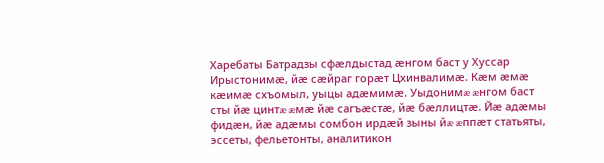Харебаты Батрадзы сфæлдыстад æнгом баст у Хуссар Ирыстонимæ, йæ сæйраг горæт Цхинвалимæ. Кæм æмæ кæимæ схъомыл, уыцы адæмимæ. Уыдонимæ æнгом баст сты йæ цинтæ æмæ йæ сагъæстæ, йæ бæллицтæ. Йæ адæмы фидæн, йæ адæмы сомбон ирдæй зыны йæ æппæт статьяты, эссеты, фельетонты, аналитикон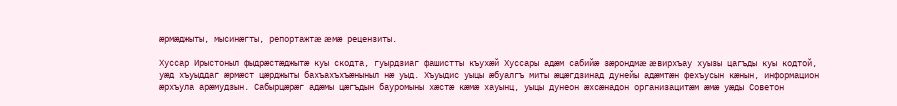æрмæджыты, мысинæгты, репортажтæ æмæ рецензиты.

Хуссар Ирыстоныл фыдрæстæджытæ куы скодта, гуырдзиаг фашистты къухæй Хуссары адæм сабийæ зæрондмæ æвирхъау хуызы цагъды куы кодтой, уæд хъуыддаг æрмæст цæрджыты бахъахъхъæныныл нæ уыд. Хъуыдис уыцы æбуалгъ миты æцæгдзинад дунейы адæмтæн фехъусын кæнын, информацион æрхъула арæмудзын. Сабырцæрæг адæмы цæгъдын бауромыны хæстæ кæмæ хауынц, уыцы дунеон æхсæнадон организацитæм æмæ уæды Советон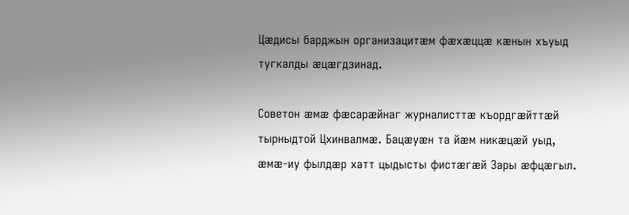Цæдисы барджын организацитæм фæхæццæ кæнын хъуыд тугкалды æцæгдзинад.

Советон æмæ фæсарæйнаг журналисттæ къордгæйттæй тырныдтой Цхинвалмæ. Бацæуæн та йæм никæцæй уыд, æмæ-иу фылдæр хатт цыдысты фистæгæй Зары æфцæгыл.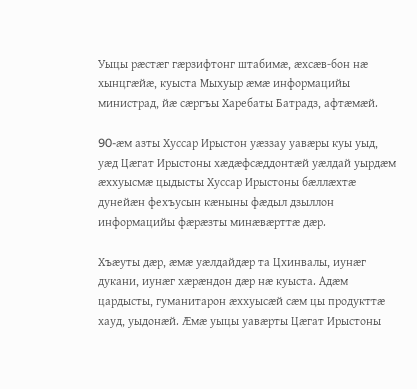Уыцы рæстæг гæрзифтонг штабимæ, æхсæв-бон нæ хынцгæйæ, куыста Мыхуыр æмæ информацийы министрад, йæ сæргъы Харебаты Батрадз, афтæмæй.

90-æм азты Хуссар Ирыстон уæззау уавæры куы уыд, уæд Цæгат Ирыстоны хæдæфсæддонтæй уæлдай уырдæм æххуысмæ цыдысты Хуссар Ирыстоны бæллæхтæ дунейæн фехъусын кæныны фæдыл дзыллон информацийы фæрæзты минæвæрттæ дæр.

Хъæуты дæр, æмæ уæлдайдæр та Цхинвалы, иунæг дукани, иунæг хæрæндон дæр нæ куыста. Адæм цардысты, гуманитарон æххуысæй сæм цы продукттæ хауд, уыдонæй. Æмæ уыцы уавæрты Цæгат Ирыстоны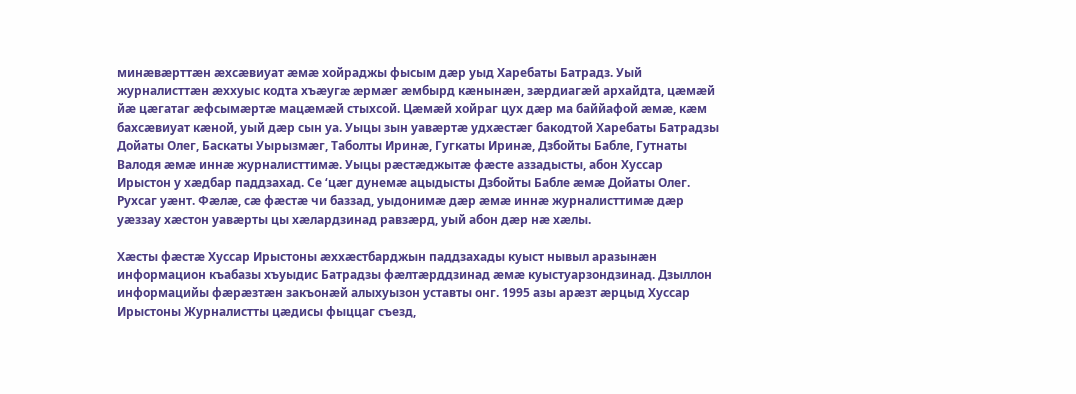минæвæрттæн æхсæвиуат æмæ хойраджы фысым дæр уыд Харебаты Батрадз. Уый журналисттæн æххуыс кодта хъæугæ æрмæг æмбырд кæнынæн, зæрдиагæй архайдта, цæмæй йæ цæгатаг æфсымæртæ мацæмæй стыхсой. Цæмæй хойраг цух дæр ма баййафой æмæ, кæм бахсæвиуат кæной, уый дæр сын уа. Уыцы зын уавæртæ удхæстæг бакодтой Харебаты Батрадзы Дойаты Олег, Баскаты Уырызмæг, Таболты Иринæ, Гугкаты Иринæ, Дзбойты Бабле, Гутнаты Валодя æмæ иннæ журналисттимæ. Уыцы рæстæджытæ фæсте аззадысты, абон Хуссар Ирыстон у хæдбар паддзахад. Се ‘цæг дунемæ ацыдысты Дзбойты Бабле æмæ Дойаты Олег. Рухсаг уæнт. Фæлæ, сæ фæстæ чи баззад, уыдонимæ дæр æмæ иннæ журналисттимæ дæр уæззау хæстон уавæрты цы хæлардзинад равзæрд, уый абон дæр нæ хæлы.

Хæсты фæстæ Хуссар Ирыстоны æххæстбарджын паддзахады куыст нывыл аразынæн информацион къабазы хъуыдис Батрадзы фæлтæрддзинад æмæ куыстуарзондзинад. Дзыллон информацийы фæрæзтæн закъонæй алыхуызон уставты онг. 1995 азы арæзт æрцыд Хуссар Ирыстоны Журналистты цæдисы фыццаг съезд,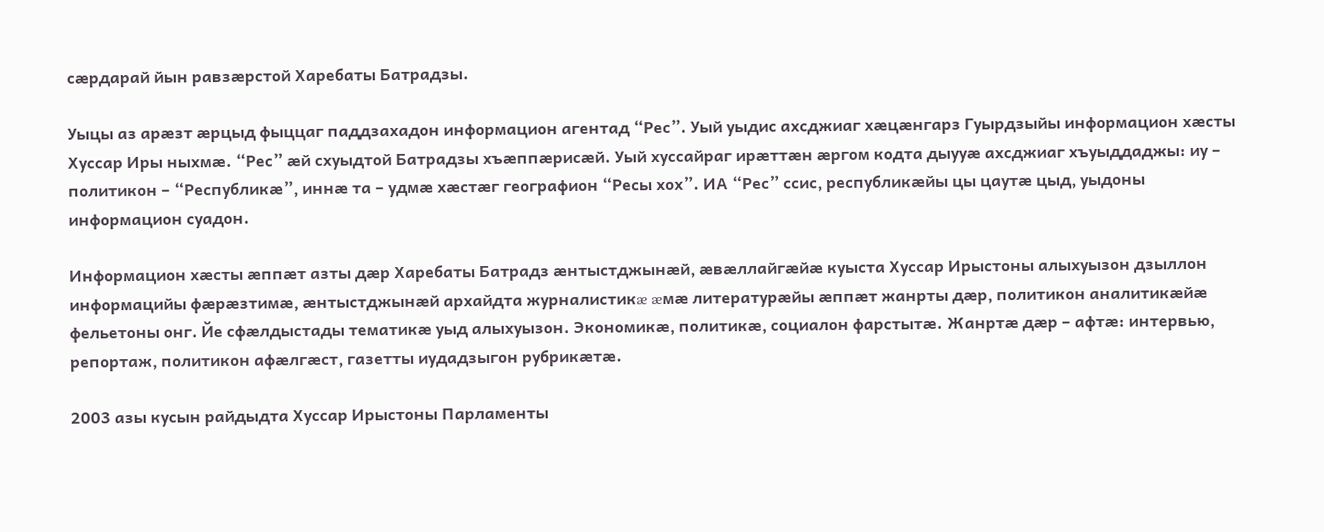сæрдарай йын равзæрстой Харебаты Батрадзы.

Уыцы аз арæзт æрцыд фыццаг паддзахадон информацион агентад “Рес”. Уый уыдис ахсджиаг хæцæнгарз Гуырдзыйы информацион хæсты Хуссар Иры ныхмæ. “Рес” æй схуыдтой Батрадзы хъæппæрисæй. Уый хуссайраг ирæттæн æргом кодта дыууæ ахсджиаг хъуыддаджы: иу – политикон – “Республикæ”, иннæ та – удмæ хæстæг географион “Ресы хох”. ИА “Рес” ссис, республикæйы цы цаутæ цыд, уыдоны информацион суадон.

Информацион хæсты æппæт азты дæр Харебаты Батрадз æнтыстджынæй, æвæллайгæйæ куыста Хуссар Ирыстоны алыхуызон дзыллон информацийы фæрæзтимæ, æнтыстджынæй архайдта журналистикæ æмæ литературæйы æппæт жанрты дæр, политикон аналитикæйæ фельетоны онг. Йе сфæлдыстады тематикæ уыд алыхуызон. Экономикæ, политикæ, социалон фарстытæ. Жанртæ дæр – афтæ: интервью, репортаж, политикон афæлгæст, газетты иудадзыгон рубрикæтæ.

2003 азы кусын райдыдта Хуссар Ирыстоны Парламенты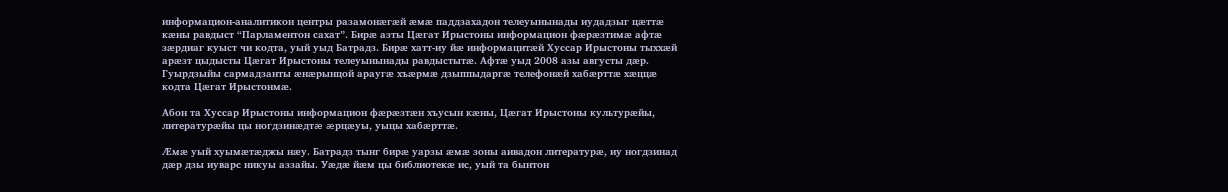информацион-аналитикон центры разамонæгæй æмæ паддзахадон телеуынынады иудадзыг цæттæ кæны равдыст “Парламентон сахат”. Бирæ азты Цæгат Ирыстоны информацион фæрæзтимæ афтæ зæрдиаг куыст чи кодта, уый уыд Батрадз. Бирæ хатт-иу йæ информацитæй Хуссар Ирыстоны тыххæй арæзт цыдысты Цæгат Ирыстоны телеуынынады равдыстытæ. Афтæ уыд 2008 азы августы дæр. Гуырдзыйы сармадзанты æнæрынцой араугæ хъæрмæ дзыппыдаргæ телефонæй хабæрттæ хæццæ кодта Цæгат Ирыстонмæ.

Абон та Хуссар Ирыстоны информацион фæрæзтæн хъусын кæны, Цæгат Ирыстоны культурæйы, литературæйы цы ногдзинæдтæ æрцæуы, уыцы хабæрттæ.

Æмæ уый хуымæтæджы нæу. Батрадз тынг бирæ уарзы æмæ зоны аивадон литературæ, иу ногдзинад дæр дзы иуварс никуы аззайы. Уæдæ йæм цы библиотекæ ис, уый та бынтон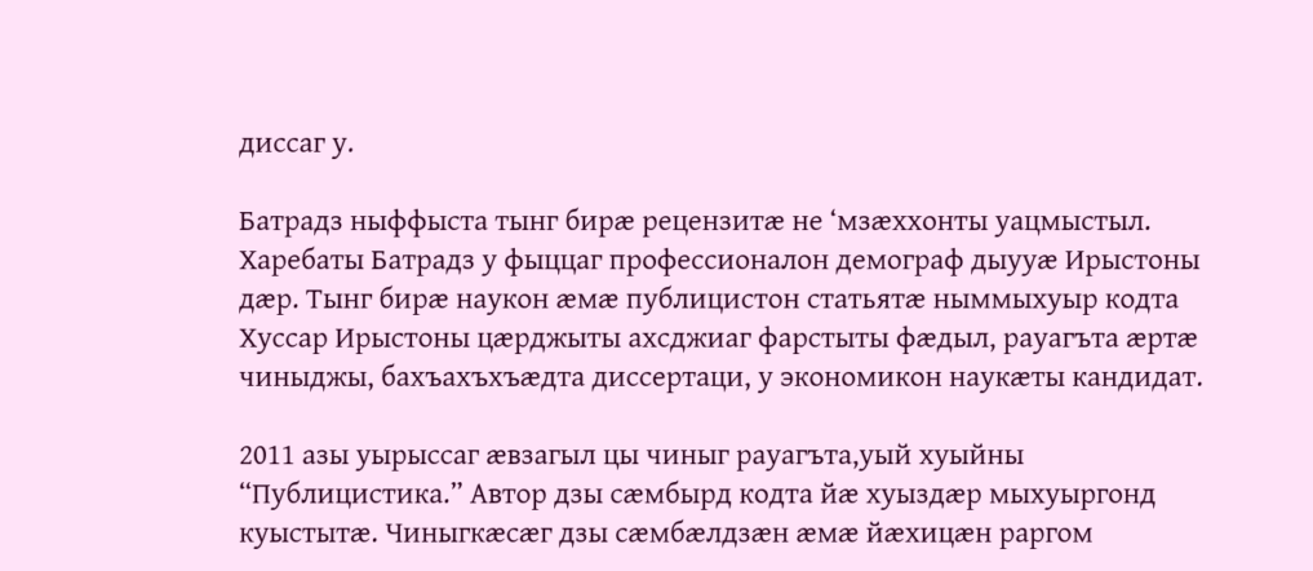диссаг у.

Батрадз ныффыста тынг бирæ рецензитæ не ‘мзæххонты уацмыстыл. Харебаты Батрадз у фыццаг профессионалон демограф дыууæ Ирыстоны дæр. Тынг бирæ наукон æмæ публицистон статьятæ ныммыхуыр кодта Хуссар Ирыстоны цæрджыты ахсджиаг фарстыты фæдыл, рауагъта æртæ чиныджы, бахъахъхъæдта диссертаци, у экономикон наукæты кандидат.

2011 азы уырыссаг æвзагыл цы чиныг рауагъта,уый хуыйны “Публицистика.” Автор дзы сæмбырд кодта йæ хуыздæр мыхуыргонд куыстытæ. Чиныгкæсæг дзы сæмбæлдзæн æмæ йæхицæн раргом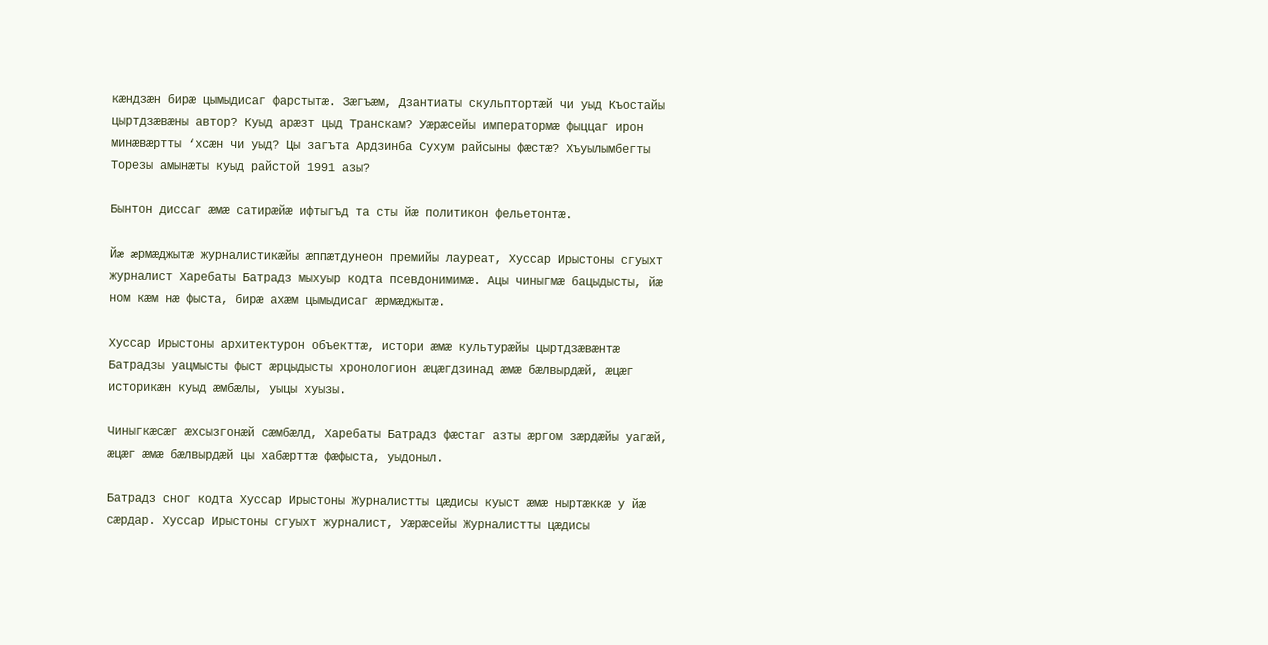кæндзæн бирæ цымыдисаг фарстытæ. Зæгъæм, Дзантиаты скульптортæй чи уыд Къостайы цыртдзæвæны автор? Куыд арæзт цыд Транскам? Уæрæсейы императормæ фыццаг ирон минæвæртты ‘хсæн чи уыд? Цы загъта Ардзинба Сухум райсыны фæстæ? Хъуылымбегты Торезы амынæты куыд райстой 1991 азы?

Бынтон диссаг æмæ сатирæйæ ифтыгъд та сты йæ политикон фельетонтæ.

Йæ æрмæджытæ журналистикæйы æппæтдунеон премийы лауреат, Хуссар Ирыстоны сгуыхт журналист Харебаты Батрадз мыхуыр кодта псевдонимимæ. Ацы чиныгмæ бацыдысты, йæ ном кæм нæ фыста, бирæ ахæм цымыдисаг æрмæджытæ.

Хуссар Ирыстоны архитектурон объекттæ, истори æмæ культурæйы цыртдзæвæнтæ Батрадзы уацмысты фыст æрцыдысты хронологион æцæгдзинад æмæ бæлвырдæй, æцæг историкæн куыд æмбæлы, уыцы хуызы.

Чиныгкæсæг æхсызгонæй сæмбæлд, Харебаты Батрадз фæстаг азты æргом зæрдæйы уагæй, æцæг æмæ бæлвырдæй цы хабæрттæ фæфыста, уыдоныл.

Батрадз сног кодта Хуссар Ирыстоны Журналистты цæдисы куыст æмæ ныртæккæ у йæ сæрдар. Хуссар Ирыстоны сгуыхт журналист, Уæрæсейы Журналистты цæдисы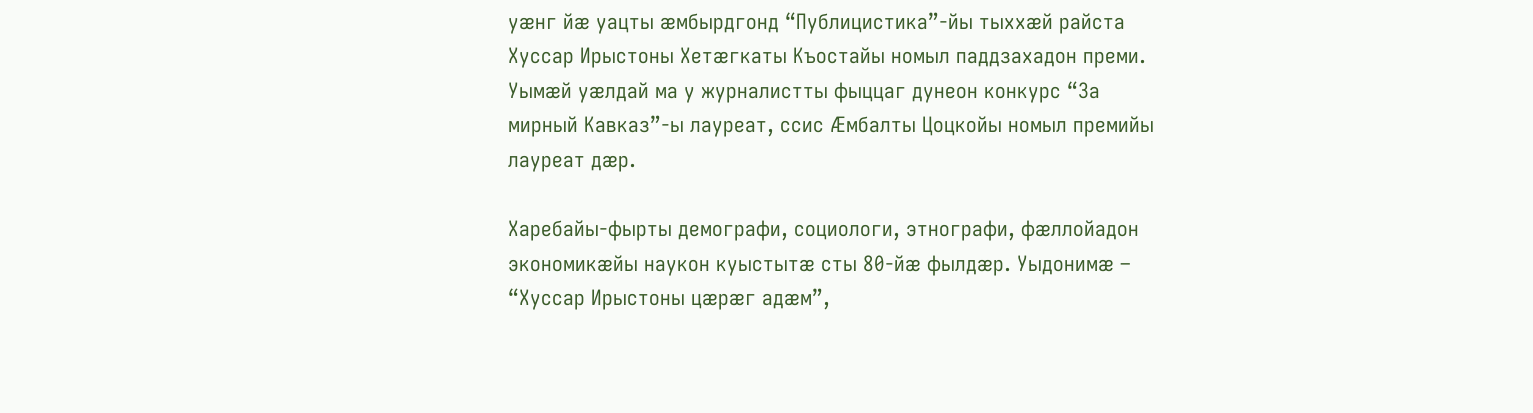уæнг йæ уацты æмбырдгонд “Публицистика”-йы тыххæй райста Хуссар Ирыстоны Хетæгкаты Къостайы номыл паддзахадон преми. Уымæй уæлдай ма у журналистты фыццаг дунеон конкурс “За мирный Кавказ”-ы лауреат, ссис Æмбалты Цоцкойы номыл премийы лауреат дæр.

Харебайы-фырты демографи, социологи, этнографи, фæллойадон экономикæйы наукон куыстытæ сты 80-йæ фылдæр. Уыдонимæ – “Хуссар Ирыстоны цæрæг адæм”,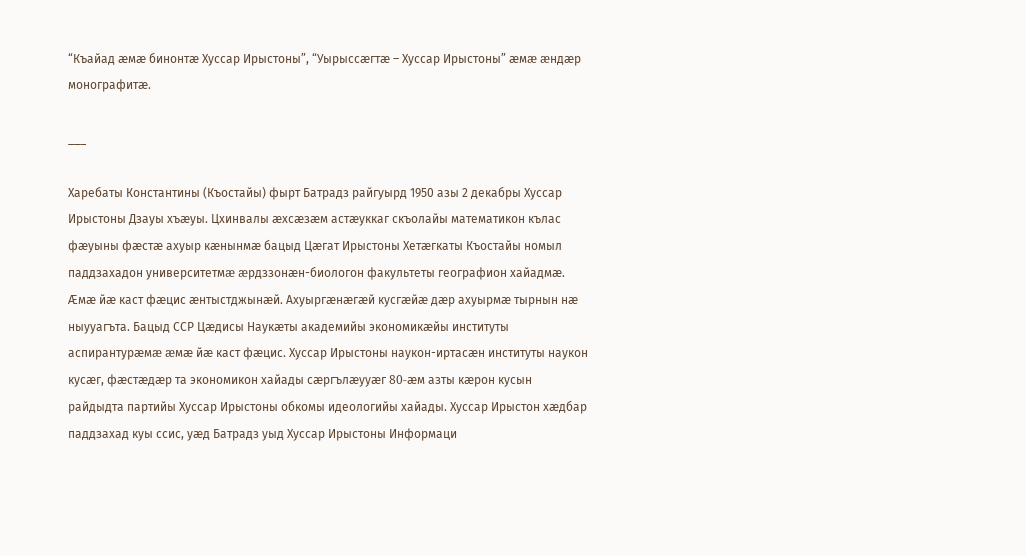“Къайад æмæ бинонтæ Хуссар Ирыстоны”, “Уырыссæгтæ – Хуссар Ирыстоны” æмæ æндæр монографитæ.

___

Харебаты Константины (Къостайы) фырт Батрадз райгуырд 1950 азы 2 декабры Хуссар Ирыстоны Дзауы хъæуы. Цхинвалы æхсæзæм астæуккаг скъолайы математикон кълас фæуыны фæстæ ахуыр кæнынмæ бацыд Цæгат Ирыстоны Хетæгкаты Къостайы номыл паддзахадон университетмæ æрдззонæн-биологон факультеты географион хайадмæ. Æмæ йæ каст фæцис æнтыстджынæй. Ахуыргæнæгæй кусгæйæ дæр ахуырмæ тырнын нæ ныууагъта. Бацыд ССР Цæдисы Наукæты академийы экономикæйы институты аспирантурæмæ æмæ йæ каст фæцис. Хуссар Ирыстоны наукон-иртасæн институты наукон кусæг, фæстæдæр та экономикон хайады сæргълæууæг 80-æм азты кæрон кусын райдыдта партийы Хуссар Ирыстоны обкомы идеологийы хайады. Хуссар Ирыстон хæдбар паддзахад куы ссис, уæд Батрадз уыд Хуссар Ирыстоны Информаци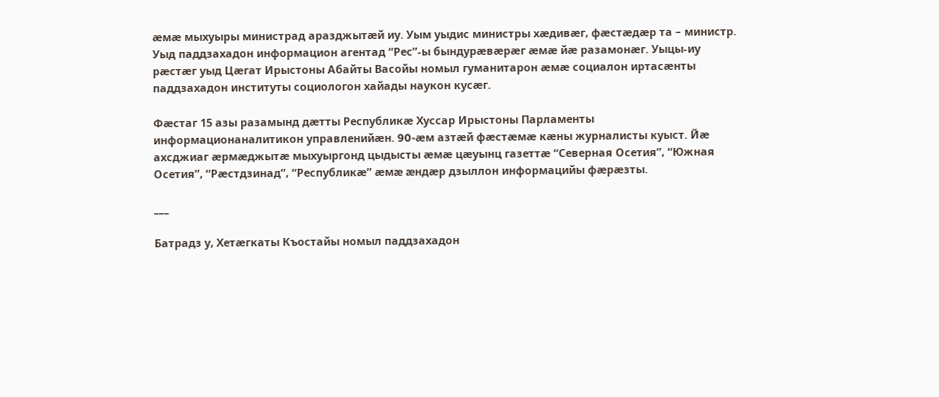æмæ мыхуыры министрад аразджытæй иу. Уым уыдис министры хæдивæг, фæстæдæр та – министр. Уыд паддзахадон информацион агентад “Рес”-ы бындурæвæрæг æмæ йæ разамонæг. Уыцы-иу рæстæг уыд Цæгат Ирыстоны Абайты Васойы номыл гуманитарон æмæ социалон иртасæнты паддзахадон институты социологон хайады наукон кусæг.

Фæстаг 15 азы разамынд дæтты Республикæ Хуссар Ирыстоны Парламенты информационаналитикон управленийæн. 90-æм азтæй фæстæмæ кæны журналисты куыст. Йæ ахсджиаг æрмæджытæ мыхуыргонд цыдысты æмæ цæуынц газеттæ “Северная Осетия”, “Южная Осетия”, “Рæстдзинад”, “Республикæ” æмæ æндæр дзыллон информацийы фæрæзты.

___

Батрадз у, Хетæгкаты Къостайы номыл паддзахадон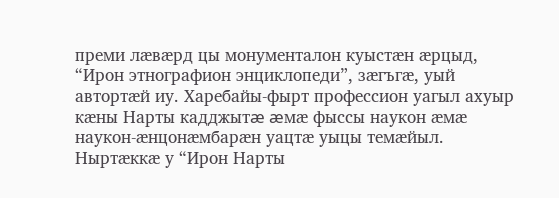преми лæвæрд цы монументалон куыстæн æрцыд, “Ирон этнографион энциклопеди”, зæгъгæ, уый автортæй иу. Харебайы-фырт профессион уагыл ахуыр кæны Нарты кадджытæ æмæ фыссы наукон æмæ наукон-æнцонæмбарæн уацтæ уыцы темæйыл. Ныртæккæ у “Ирон Нарты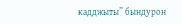кадджыты” бындурон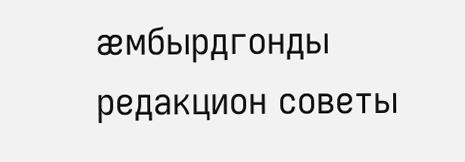æмбырдгонды редакцион советы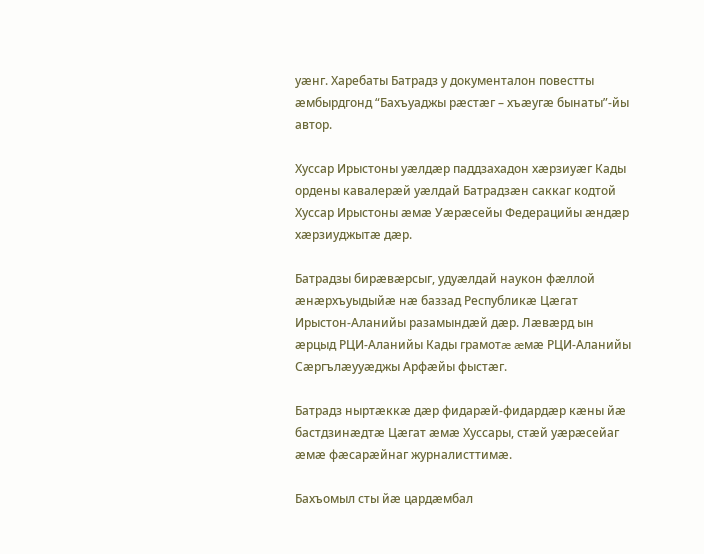уæнг. Харебаты Батрадз у документалон повестты æмбырдгонд “Бахъуаджы рæстæг – хъæугæ бынаты”-йы автор.

Хуссар Ирыстоны уæлдæр паддзахадон хæрзиуæг Кады ордены кавалерæй уæлдай Батрадзæн саккаг кодтой Хуссар Ирыстоны æмæ Уæрæсейы Федерацийы æндæр хæрзиуджытæ дæр.

Батрадзы бирæвæрсыг, удуæлдай наукон фæллой æнæрхъуыдыйæ нæ баззад Республикæ Цæгат Ирыстон-Аланийы разамындæй дæр. Лæвæрд ын æрцыд РЦИ-Аланийы Кады грамотæ æмæ РЦИ-Аланийы Сæргълæууæджы Арфæйы фыстæг.

Батрадз ныртæккæ дæр фидарæй-фидардæр кæны йæ бастдзинæдтæ Цæгат æмæ Хуссары, стæй уæрæсейаг æмæ фæсарæйнаг журналисттимæ.

Бахъомыл сты йæ цардæмбал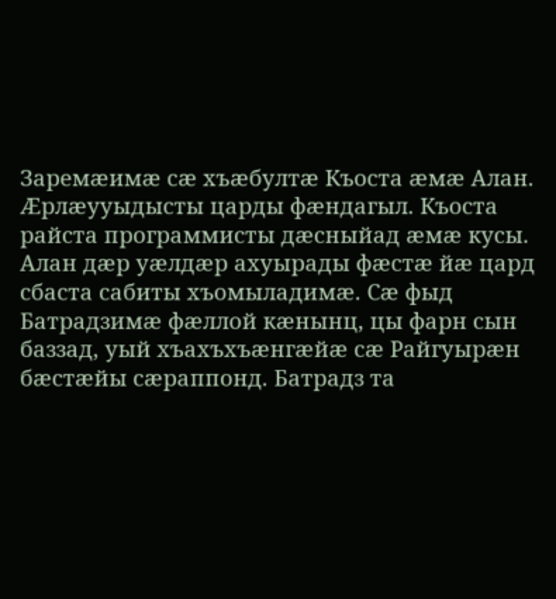Заремæимæ сæ хъæбултæ Къоста æмæ Алан. Æрлæууыдысты царды фæндагыл. Къоста райста программисты дæсныйад æмæ кусы. Алан дæр уæлдæр ахуырады фæстæ йæ цард сбаста сабиты хъомыладимæ. Сæ фыд Батрадзимæ фæллой кæнынц, цы фарн сын баззад, уый хъахъхъæнгæйæ сæ Райгуырæн бæстæйы сæраппонд. Батрадз та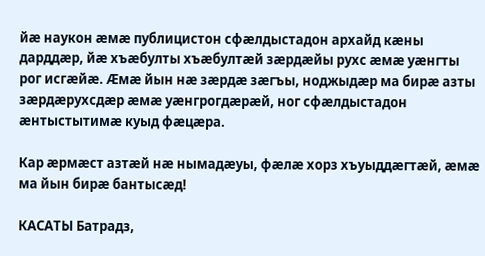йæ наукон æмæ публицистон сфæлдыстадон архайд кæны дарддæр, йæ хъæбулты хъæбултæй зæрдæйы рухс æмæ уæнгты рог исгæйæ. Æмæ йын нæ зæрдæ зæгъы, ноджыдæр ма бирæ азты зæрдæрухсдæр æмæ уæнгрогдæрæй, ног сфæлдыстадон æнтыстытимæ куыд фæцæра.

Кар æрмæст азтæй нæ нымадæуы, фæлæ хорз хъуыддæгтæй, æмæ ма йын бирæ бантысæд!

КАСАТЫ Батрадз,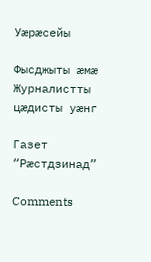Уæрæсейы

Фысджыты æмæ Журналистты цæдисты уæнг

Газет “Рæстдзинад”

Comments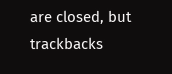are closed, but trackbacks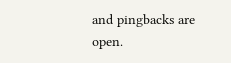and pingbacks are open.